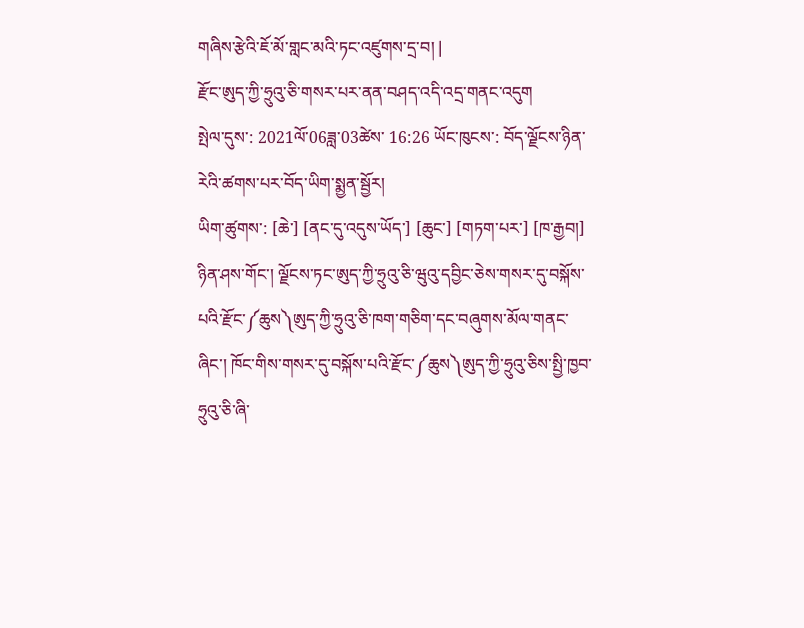གཞིས་རྩེའི་ཇོ་མོ་གླང་མའི་ཏང་འཛུགས་དྲ་བ། |
རྫོང་ཨུད་ཀྱི་ཧྲུའུ་ཅི་གསར་པར་ནན་བཤད་འདི་འདྲ་གནང་འདུག
སྤེལ་དུས་: 2021ལོ་06ཟླ་03ཚེས་ 16:26 ཡོང་ཁུངས་: བོད་ལྗོངས་ཉིན་རེའི་ཚགས་པར་བོད་ཡིག་སྨྱན་སྦྱོར།
ཡིག་ཚུགས་: [ཆེ་] [ནང་དུ་འདུས་ཡོད་] [ཆུང་] [གཏག་པར་] [ཁ་རྒྱབ།]
ཉིན་ཤས་གོང་། ལྗོངས་ཏང་ཨུད་ཀྱི་ཧྲུའུ་ཅི་ཝུའུ་དབྱིང་ཅེས་གསར་དུ་བསྐོས་པའི་རྫོང་༼ཆུས༽ཨུད་ཀྱི་ཧྲུའུ་ཅི་ཁག་གཅིག་དང་བཞུགས་མོལ་གནང་ཞིང་། ཁོང་གིས་གསར་དུ་བསྐོས་པའི་རྫོང་༼ཆུས༽ཨུད་ཀྱི་ཧྲུའུ་ཅིས་སྤྱི་ཁྱབ་ཧྲུའུ་ཅི་ཞི་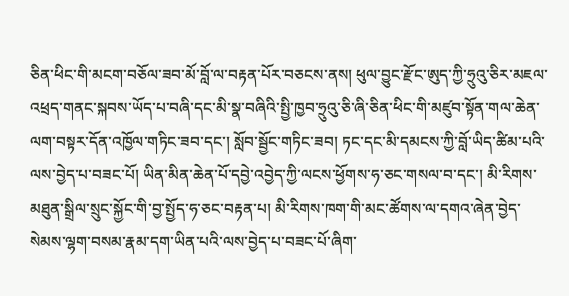ཅིན་ཕིང་གི་མངག་བཅོལ་ཟབ་མོ་བློ་ལ་བརྟན་པོར་བཅངས་ནས། ཕུལ་བྱུང་རྫོང་ཨུད་ཀྱི་ཧྲུའུ་ཅིར་མཇལ་འཕྲད་གནང་སྐབས་ཡོད་པ་བཞི་དང་མི་སྣ་བཞིའི་སྤྱི་ཁྱབ་ཧྲུའུ་ཅི་ཞི་ཅིན་ཕིང་གི་མཛུབ་སྟོན་གལ་ཆེན་ལག་བསྟར་དོན་འཁྱོལ་གཏིང་ཟབ་དང་། སློབ་སྦྱོང་གཏིང་ཟབ། ཏང་དང་མི་དམངས་ཀྱི་བློ་ཡིད་ཚིམ་པའི་ལས་བྱེད་པ་བཟང་པོ། ཡིན་མིན་ཆེན་པོ་དབྱེ་འབྱེད་ཀྱི་ལངས་ཕྱོགས་ཧ་ཅང་གསལ་བ་དང་། མི་རིགས་མཐུན་སྒྲིལ་སྲུང་སྐྱོང་གི་བྱ་སྤྱོད་ཧ་ཅང་བརྟན་པ། མི་རིགས་ཁག་གི་མང་ཚོགས་ལ་དགའ་ཞེན་བྱེད་སེམས་ལྷག་བསམ་རྣམ་དག་ཡིན་པའི་ལས་བྱེད་པ་བཟང་པོ་ཞིག་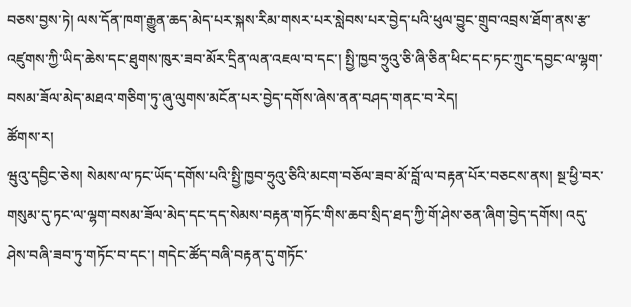བཅས་བྱས་ཏེ། ལས་དོན་ཁག་རྒྱུན་ཆད་མེད་པར་སྐས་རིམ་གསར་པར་སླེབས་པར་བྱེད་པའི་ཕུལ་བྱུང་གྲུབ་འབྲས་ཐོག་ནས་རྩ་འཛུགས་ཀྱི་ཡིད་ཆེས་དང་ཐུགས་ཁུར་ཟབ་མོར་དྲིན་ལན་འཇལ་བ་དང་། སྤྱི་ཁྱབ་ཧྲུའུ་ཅི་ཞི་ཅིན་ཕིང་དང་ཏང་ཀྲུང་དབྱང་ལ་ལྷག་བསམ་ཟོལ་མེད་མཐའ་གཅིག་ཏུ་ཞུ་ལུགས་མངོན་པར་བྱེད་དགོས་ཞེས་ནན་བཤད་གནང་བ་རེད།
ཚོགས་ར།
ཝུའུ་དབྱིང་ཅེས། སེམས་ལ་ཏང་ཡོད་དགོས་པའི་སྤྱི་ཁྱབ་ཧྲུའུ་ཅིའི་མངག་བཅོལ་ཟབ་མོ་བློ་ལ་བརྟན་པོར་བཅངས་ནས། སྔ་ཕྱི་བར་གསུམ་དུ་ཏང་ལ་ལྷག་བསམ་ཟོལ་མེད་དང་དད་སེམས་བརྟན་གཏོང་གིས་ཆབ་སྲིད་ཐད་ཀྱི་གོ་ཤེས་ཅན་ཞིག་བྱེད་དགོས། འདུ་ཤེས་བཞི་ཟབ་ཏུ་གཏོང་བ་དང་། གདེང་ཚོད་བཞི་བརྟན་དུ་གཏོང་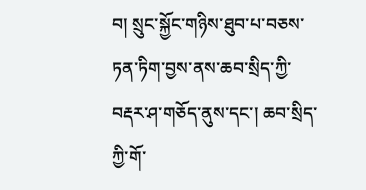བ། སྲུང་སྐྱོང་གཉིས་ཐུབ་པ་བཅས་ཏན་ཏིག་བྱས་ནས་ཆབ་སྲིད་ཀྱི་བརྡར་ཤ་གཅོད་ནུས་དང་། ཆབ་སྲིད་ཀྱི་གོ་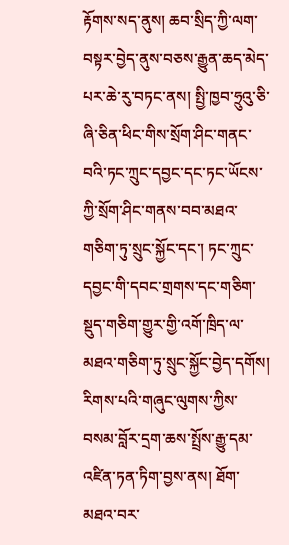རྟོགས་སད་ནུས། ཆབ་སྲིད་ཀྱི་ལག་བསྟར་བྱེད་ནུས་བཅས་རྒྱུན་ཆད་མེད་པར་ཆེ་རུ་བཏང་ནས། སྤྱི་ཁྱབ་ཧྲུའུ་ཅི་ཞི་ཅིན་ཕིང་གིས་སྲོག་ཤིང་གནང་བའི་ཏང་ཀྲུང་དབྱང་དང་ཏང་ཡོངས་ཀྱི་སྲོག་ཤིང་གནས་བབ་མཐའ་གཅིག་ཏུ་སྲུང་སྐྱོང་དང་། ཏང་ཀྲུང་དབྱང་གི་དབང་གྲགས་དང་གཅིག་སྡུད་གཅིག་གྱུར་གྱི་འགོ་ཁྲིད་ལ་མཐའ་གཅིག་ཏུ་སྲུང་སྐྱོང་བྱེད་དགོས། རིགས་པའི་གཞུང་ལུགས་ཀྱིས་བསམ་བློར་དྲག་ཆས་སྤྲོས་རྒྱུ་དམ་འཛིན་ཏན་ཏིག་བྱས་ནས། ཐོག་མཐའ་བར་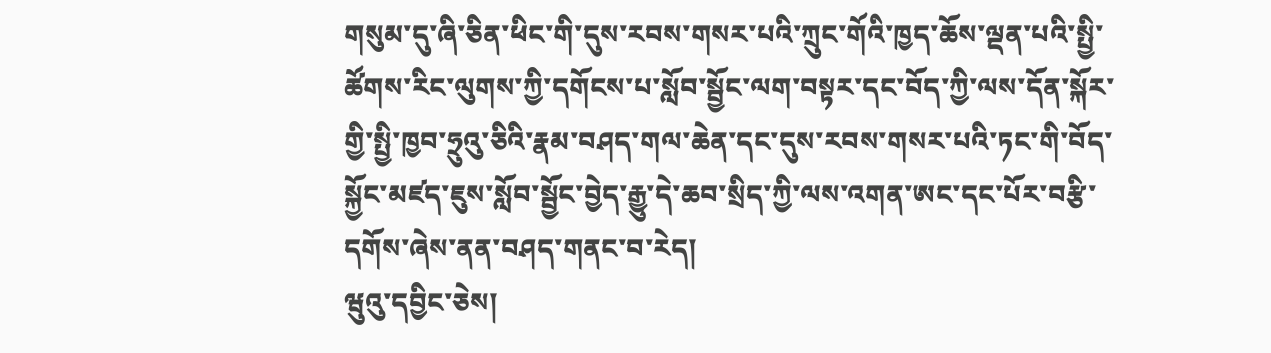གསུམ་དུ་ཞི་ཅིན་ཕིང་གི་དུས་རབས་གསར་པའི་ཀྲུང་གོའི་ཁྱད་ཆོས་ལྡན་པའི་སྤྱི་ཚོགས་རིང་ལུགས་ཀྱི་དགོངས་པ་སློབ་སྦྱོང་ལག་བསྟར་དང་བོད་ཀྱི་ལས་དོན་སྐོར་གྱི་སྤྱི་ཁྱབ་ཧྲུའུ་ཅིའི་རྣམ་བཤད་གལ་ཆེན་དང་དུས་རབས་གསར་པའི་ཏང་གི་བོད་སྐྱོང་མཛད་ཇུས་སློབ་སྦྱོང་བྱེད་རྒྱུ་དེ་ཆབ་སྲིད་ཀྱི་ལས་འགན་ཨང་དང་པོར་བརྩི་དགོས་ཞེས་ནན་བཤད་གནང་བ་རེད།
ཝུའུ་དབྱིང་ཅེས།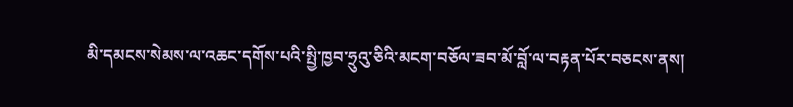མི་དམངས་སེམས་ལ་འཆང་དགོས་པའི་སྤྱི་ཁྱབ་ཧྲུའུ་ཅིའི་མངག་བཅོལ་ཟབ་མོ་བློ་ལ་བརྟན་པོར་བཅངས་ནས།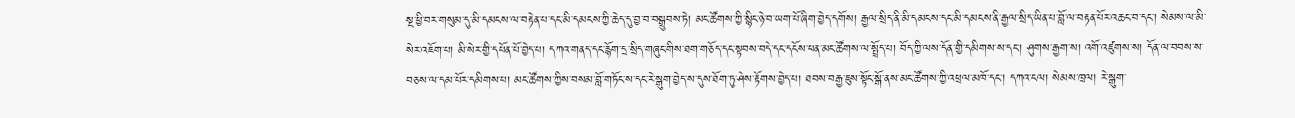སྔ་ཕྱི་བར་གསུམ་དུ་མི་དམངས་ལ་བརྟེན་པ་དང་མི་དམངས་ཀྱི་ཆེད་དུ་བྱ་བ་བསྒྲུབས་ཏེ། མང་ཚོགས་ཀྱི་སྙིང་ཉེ་བ་ཡག་པོ་ཞིག་བྱེད་དགོས། རྒྱལ་སྲིད་ནི་མི་དམངས་དང་མི་དམངས་ནི་རྒྱལ་སྲིད་ཡིན་པ་བློ་ལ་བརྟན་པོར་འཆང་བ་དང་། སེམས་ལ་མི་སེར་འཇོག་པ། མི་སེར་གྱི་དཔོན་པོ་བྱེད་པ། དཀའ་གནད་དང་རྙོག་དྲ་སྲིད་གཞུང་གིས་ཐག་གཅོད་དང་སྟབས་བདེ་དང་དངོས་ཕན་མང་ཚོགས་ལ་སྤྲོད་པ། བོད་ཀྱི་ལས་དོན་གྱི་དམིགས་ས་དང་། ཤུགས་རྒྱག་ས། འགོ་འཛུགས་ས། དོན་ལ་བབས་ས་བཅས་ལ་དམ་པོར་དམིགས་པ། མང་ཚོགས་ཀྱིས་བསམ་བློ་གཏོང་ས་དང་རེ་སྒུག་བྱེད་ས་དུས་ཐོག་ཏུ་ཤེས་རྟོགས་བྱེད་པ། ཐབས་བརྒྱ་ཇུས་སྟོང་སྒོ་ནས་མང་ཚོགས་ཀྱི་འཕྲལ་མཁོ་དང་། དཀའ་ངལ། སེམས་ཁྲལ། རེ་སྒུག་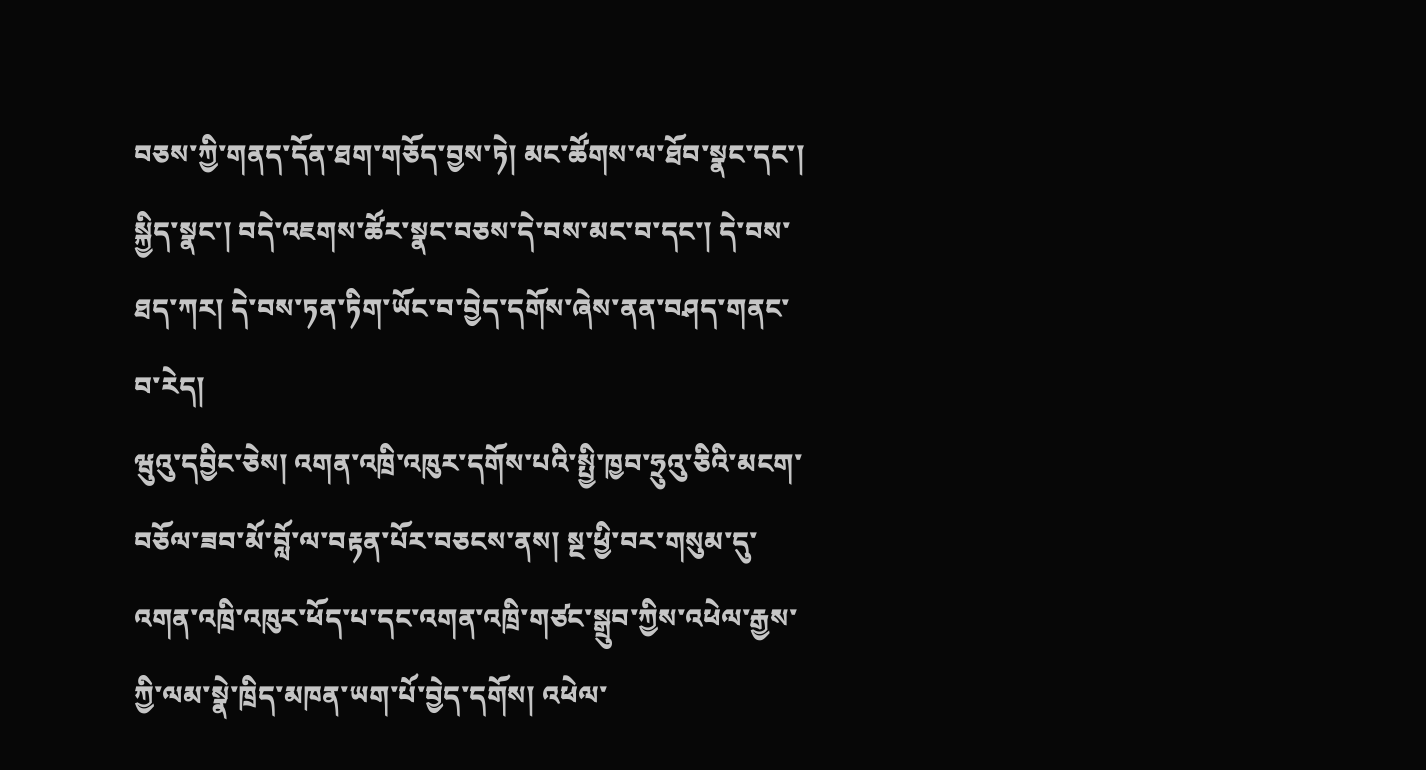བཅས་ཀྱི་གནད་དོན་ཐག་གཅོད་བྱས་ཏེ། མང་ཚོགས་ལ་ཐོབ་སྣང་དང་། སྐྱིད་སྣང་། བདེ་འཇགས་ཚོར་སྣང་བཅས་དེ་བས་མང་བ་དང་། དེ་བས་ཐད་ཀར། དེ་བས་ཏན་ཏིག་ཡོང་བ་བྱེད་དགོས་ཞེས་ནན་བཤད་གནང་བ་རེད།
ཝུའུ་དབྱིང་ཅེས། འགན་འཁྲི་འཁུར་དགོས་པའི་སྤྱི་ཁྱབ་ཧྲུའུ་ཅིའི་མངག་བཅོལ་ཟབ་མོ་བློ་ལ་བརྟན་པོར་བཅངས་ནས། སྔ་ཕྱི་བར་གསུམ་དུ་འགན་འཁྲི་འཁུར་ཕོད་པ་དང་འགན་འཁྲི་གཙང་སྒྲུབ་ཀྱིས་འཕེལ་རྒྱས་ཀྱི་ལམ་སྣེ་ཁྲིད་མཁན་ཡག་པོ་བྱེད་དགོས། འཕེལ་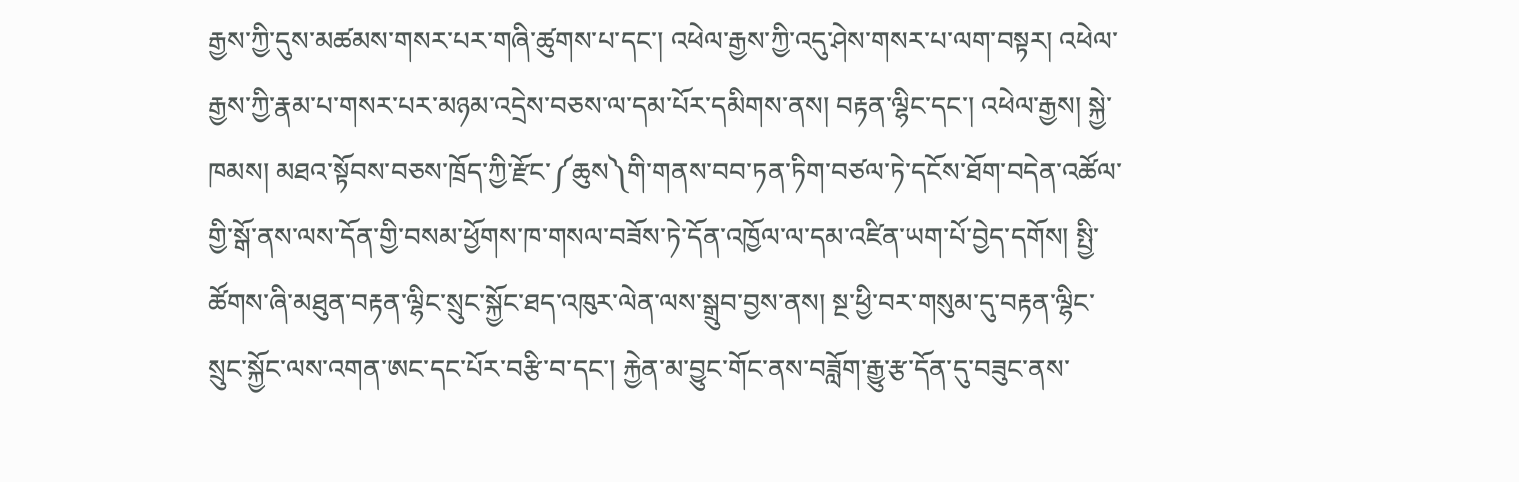རྒྱས་ཀྱི་དུས་མཚམས་གསར་པར་གཞི་ཚུགས་པ་དང་། འཕེལ་རྒྱས་ཀྱི་འདུ་ཤེས་གསར་པ་ལག་བསྟར། འཕེལ་རྒྱས་ཀྱི་རྣམ་པ་གསར་པར་མཉམ་འདྲེས་བཅས་ལ་དམ་པོར་དམིགས་ནས། བརྟན་ལྷིང་དང་། འཕེལ་རྒྱས། སྐྱེ་ཁམས། མཐའ་སྟོབས་བཅས་ཁྲོད་ཀྱི་རྫོང་༼ཆུས༽གི་གནས་བབ་ཏན་ཏིག་བཙལ་ཏེ་དངོས་ཐོག་བདེན་འཚོལ་གྱི་སྒོ་ནས་ལས་དོན་གྱི་བསམ་ཕྱོགས་ཁ་གསལ་བཟོས་ཏེ་དོན་འཁྱོལ་ལ་དམ་འཛིན་ཡག་པོ་བྱེད་དགོས། སྤྱི་ཚོགས་ཞི་མཐུན་བརྟན་ལྷིང་སྲུང་སྐྱོང་ཐད་འཁུར་ལེན་ལས་སྒྲུབ་བྱས་ནས། སྔ་ཕྱི་བར་གསུམ་དུ་བརྟན་ལྷིང་སྲུང་སྐྱོང་ལས་འགན་ཨང་དང་པོར་བརྩི་བ་དང་། རྐྱེན་མ་བྱུང་གོང་ནས་བཟློག་རྒྱུ་རྩ་དོན་དུ་བཟུང་ནས་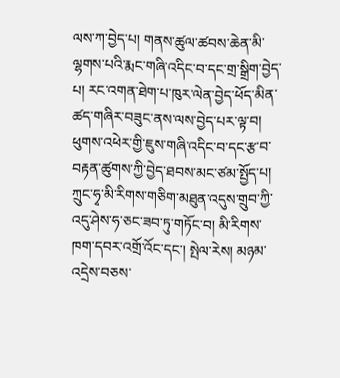ལས་ཀ་བྱེད་པ། གནས་ཚུལ་ཚབས་ཆེན་མི་ལྷགས་པའི་རྨང་གཞི་འདིང་བ་དང་གྲ་སྒྲིག་བྱེད་པ། རང་འགན་ཐེག་པ་ཁུར་ལེན་བྱེད་ཕོད་མིན་ཚད་གཞིར་བཟུང་ནས་ལས་བྱེད་པར་ལྟ་བ། ཕུགས་འཕེར་གྱི་ཇུས་གཞི་འདིང་བ་དང་རྩ་བ་བརྟན་ཚུགས་ཀྱི་བྱེད་ཐབས་མང་ཙམ་སྤྱོད་པ། ཀྲུང་ཧྭ་མི་རིགས་གཅིག་མཐུན་འདུས་གྲུབ་ཀྱི་འདུ་ཤེས་ཧ་ཅང་ཟབ་ཏུ་གཏོང་བ། མི་རིགས་ཁག་དབར་འགྲོ་འོང་དང་། སྤེལ་རེས། མཉམ་འདྲེས་བཅས་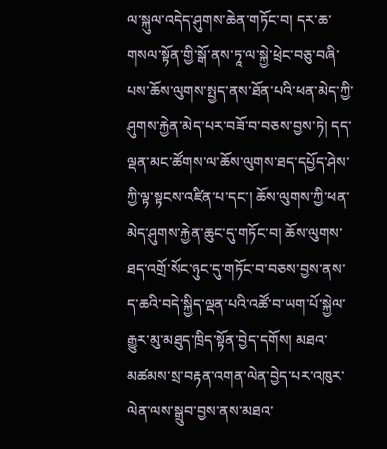ལ་སྐུལ་འདེད་ཤུགས་ཆེན་གཏོང་བ། དར་ཆ་གསལ་སྟོན་གྱི་སྒོ་ནས་ཏཱ་ལ་སྐྱེ་ཕྲེང་བཅུ་བཞི་པས་ཆོས་ལུགས་སྤྱད་ནས་ཐོན་པའི་ཕན་མེད་ཀྱི་ཤུགས་རྐྱེན་མེད་པར་བཟོ་བ་བཅས་བྱས་ཏེ། དད་ལྡན་མང་ཚོགས་ལ་ཆོས་ལུགས་ཐད་དཔྱོད་ཤེས་ཀྱི་ལྟ་སྟངས་འཛིན་པ་དང་། ཆོས་ལུགས་ཀྱི་ཕན་མེད་ཤུགས་རྐྱེན་ཆུང་དུ་གཏོང་བ། ཆོས་ལུགས་ཐད་འགྲོ་སོང་ཉུང་དུ་གཏོང་བ་བཅས་བྱས་ནས་ད་ཆའི་བདེ་སྐྱིད་ལྡན་པའི་འཚོ་བ་ཡག་པོ་སྐྱེལ་རྒྱུར་མུ་མཐུད་ཁྲིད་སྟོན་བྱེད་དགོས། མཐའ་མཚམས་སྲ་བརྟན་འགན་ལེན་བྱེད་པར་འཁུར་ལེན་ལས་སྒྲུབ་བྱས་ནས་མཐའ་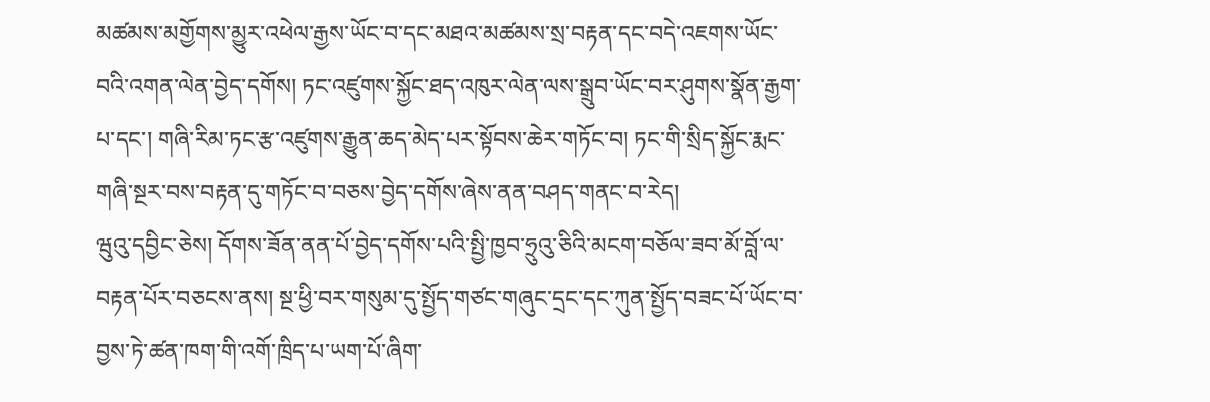མཚམས་མགྱོགས་མྱུར་འཕེལ་རྒྱས་ཡོང་བ་དང་མཐའ་མཚམས་སྲ་བརྟན་དང་བདེ་འཇགས་ཡོང་བའི་འགན་ལེན་བྱེད་དགོས། ཏང་འཛུགས་སྐྱོང་ཐད་འཁུར་ལེན་ལས་སྒྲུབ་ཡོང་བར་ཤུགས་སྣོན་རྒྱག་པ་དང་། གཞི་རིམ་ཏང་རྩ་འཛུགས་རྒྱུན་ཆད་མེད་པར་སྟོབས་ཆེར་གཏོང་བ། ཏང་གི་སྲིད་སྐྱོང་རྨང་གཞི་སྔར་བས་བརྟན་དུ་གཏོང་བ་བཅས་བྱེད་དགོས་ཞེས་ནན་བཤད་གནང་བ་རེད།
ཝུའུ་དབྱིང་ཅེས། དོགས་ཟོན་ནན་པོ་བྱེད་དགོས་པའི་སྤྱི་ཁྱབ་ཧྲུའུ་ཅིའི་མངག་བཅོལ་ཟབ་མོ་བློ་ལ་བརྟན་པོར་བཅངས་ནས། སྔ་ཕྱི་བར་གསུམ་དུ་སྤྱོད་གཙང་གཞུང་དྲང་དང་ཀུན་སྤྱོད་བཟང་པོ་ཡོང་བ་བྱས་ཏེ་ཚན་ཁག་གི་འགོ་ཁྲིད་པ་ཡག་པོ་ཞིག་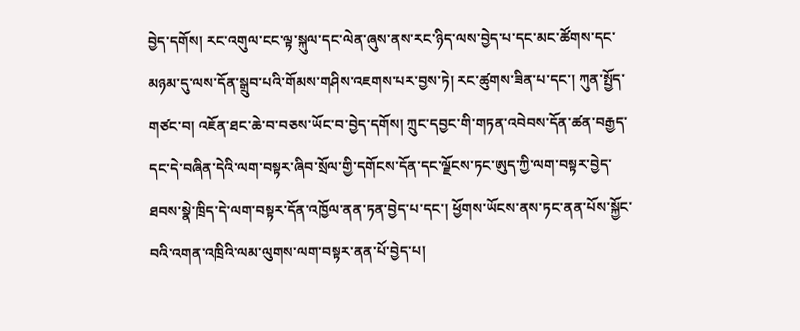བྱེད་དགོས། རང་འགུལ་ངང་ལྟ་སྐུལ་དང་ལེན་ཞུས་ནས་རང་ཉིད་ལས་བྱེད་པ་དང་མང་ཚོགས་དང་མཉམ་དུ་ལས་དོན་སྒྲུབ་པའི་གོམས་གཤིས་འཇགས་པར་བྱས་ཏེ། རང་ཚུགས་ཟིན་པ་དང་། ཀུན་སྤྱོད་གཙང་བ། འཇོན་ཐང་ཆེ་བ་བཅས་ཡོང་བ་བྱེད་དགོས། ཀྲུང་དབྱང་གི་གཏན་འབེབས་དོན་ཚན་བརྒྱད་དང་དེ་བཞིན་དེའི་ལག་བསྟར་ཞིབ་སྲོལ་གྱི་དགོངས་དོན་དང་ལྗོངས་ཏང་ཨུད་ཀྱི་ལག་བསྟར་བྱེད་ཐབས་སྣེ་ཁྲིད་དེ་ལག་བསྟར་དོན་འཁྱོལ་ནན་ཏན་བྱེད་པ་དང་། ཕྱོགས་ཡོངས་ནས་ཏང་ནན་པོས་སྐྱོང་བའི་འགན་འཁྲིའི་ལམ་ལུགས་ལག་བསྟར་ནན་པོ་བྱེད་པ།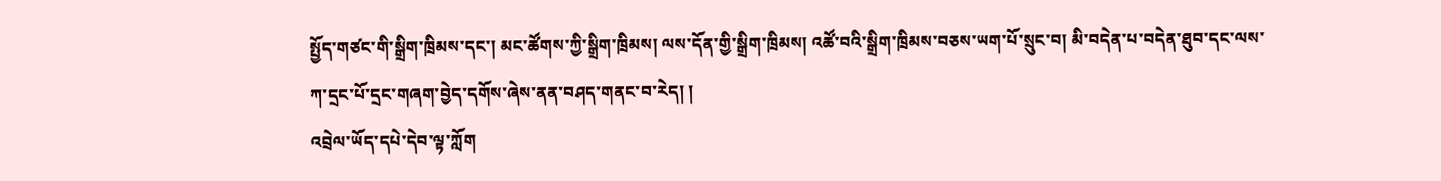སྤྱོད་གཙང་གི་སྒྲིག་ཁྲིམས་དང་། མང་ཚོགས་ཀྱི་སྒྲིག་ཁྲིམས། ལས་དོན་གྱི་སྒྲིག་ཁྲིམས། འཚོ་བའི་སྒྲིག་ཁྲིམས་བཅས་ཡག་པོ་སྲུང་བ། མི་བདེན་པ་བདེན་ཐུབ་དང་ལས་ཀ་དྲང་པོ་དྲང་གཞག་བྱེད་དགོས་ཞེས་ནན་བཤད་གནང་བ་རེད། །
འབྲེལ་ཡོད་དཔེ་དེབ་ལྟ་ཀློག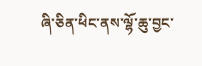ཞི་ཅིན་ཕིང་ནས་ལྷོ་ཆུ་བྱང་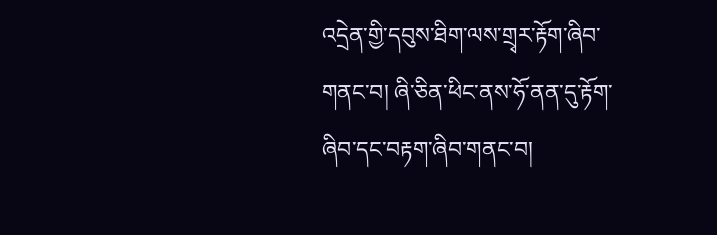འདྲེན་གྱི་དབུས་ཐིག་ལས་གྲྭར་རྟོག་ཞིབ་གནང་བ། ཞི་ཅིན་ཕིང་ནས་ཧོ་ནན་དུ་རྟོག་ཞིབ་དང་བརྟག་ཞིབ་གནང་བ།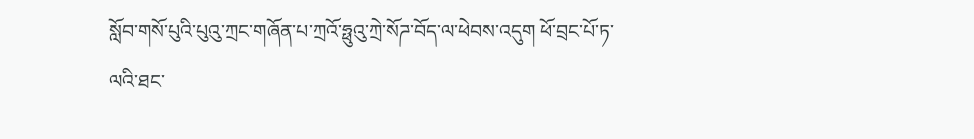སློབ་གསོ་པུའི་པུའུ་ཀྲང་གཞོན་པ་ཀྲའོ་ཧྥུའུ་ཀྲེ་སོཌ་བོད་ལ་ཕེབས་འདུག ཕོ་བྲང་པོ་ཏ་ལའི་ཐང་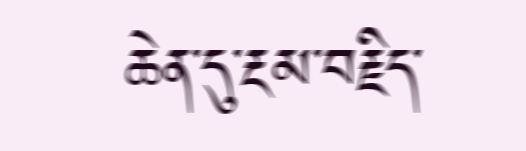ཆེན་དུ་རྔམ་བརྗིད་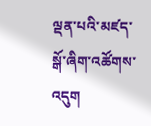ལྡན་པའི་མཛད་སྒོ་ཞིག་འཚོགས་འདུག